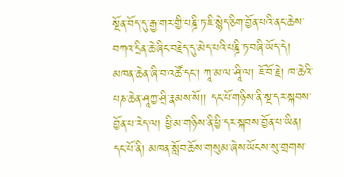སྔོན་བོད་དུ་རྒྱ་གར་གྱི་པཎྜི་ཏ་ཇི་སྙེད་ཅིག་བྱོན་པའི་ནང་ཆེས་བཀའ་དྲིན་ཆེ་ཞིང་བརྗེད་དུ་མེད་པའི་པཎྜི་ཏ་བཞི་ཡོད་དེ། མཁན་ཆེན་ཞི་བ་འཚོ་དང་། ཀཱ་མ་ལ་ཤཱི་ལ། ཇོ་བོ་རྗེ། ཁ་ཆེའི་པཎ་ཆེན་ཤཱཀྱ་ཤྲི་རྣམས་སོ།། དང་པོ་གཉིས་ནི་སྔ་དར་སྐབས་བྱོན་པ་རེད་ལ། ཕྱི་མ་གཉིས་ནི་ཕྱི་དར་སྐབས་བྱོན་པ་ཡིན།
དང་པོ་ནི། མཁན་སློབ་ཆོས་གསུམ་ཞེས་ཡོངས་སུ་གྲགས་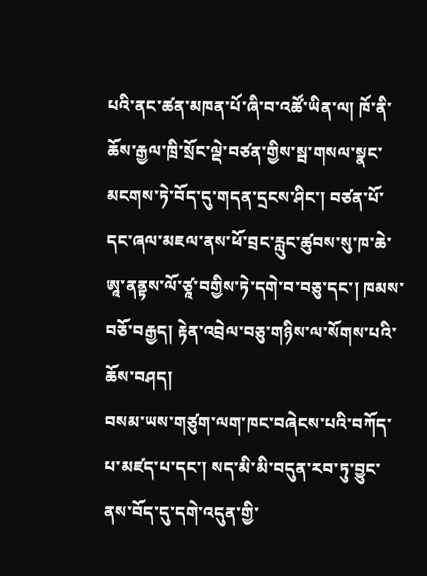པའི་ནང་ཚན་མཁན་པོ་ཞི་བ་འཚོ་ཡིན་ལ། ཁོ་ནི་ཆོས་རྒྱལ་ཁྲི་སྲོང་ལྡེ་བཙན་གྱིས་སྦ་གསལ་སྣང་མངགས་ཏེ་བོད་དུ་གདན་དྲངས་ཤིང་། བཙན་པོ་དང་ཞལ་མཇལ་ནས་ཕོ་བྲང་རླུང་ཚུབས་སུ་ཁ་ཆེ་ཨཱ་ནནྟས་ལོ་ཙཱ་བགྱིས་ཏེ་དགེ་བ་བཅུ་དང་། ཁམས་བཅོ་བརྒྱད། རྟེན་འབྲེལ་བཅུ་གཉིས་ལ་སོགས་པའི་ཆོས་བཤད།
བསམ་ཡས་གཙུག་ལག་ཁང་བཞེངས་པའི་བཀོད་པ་མཛད་པ་དང་། སད་མི་མི་བདུན་རབ་ཏུ་བྱུང་ནས་བོད་དུ་དགེ་འདུན་གྱི་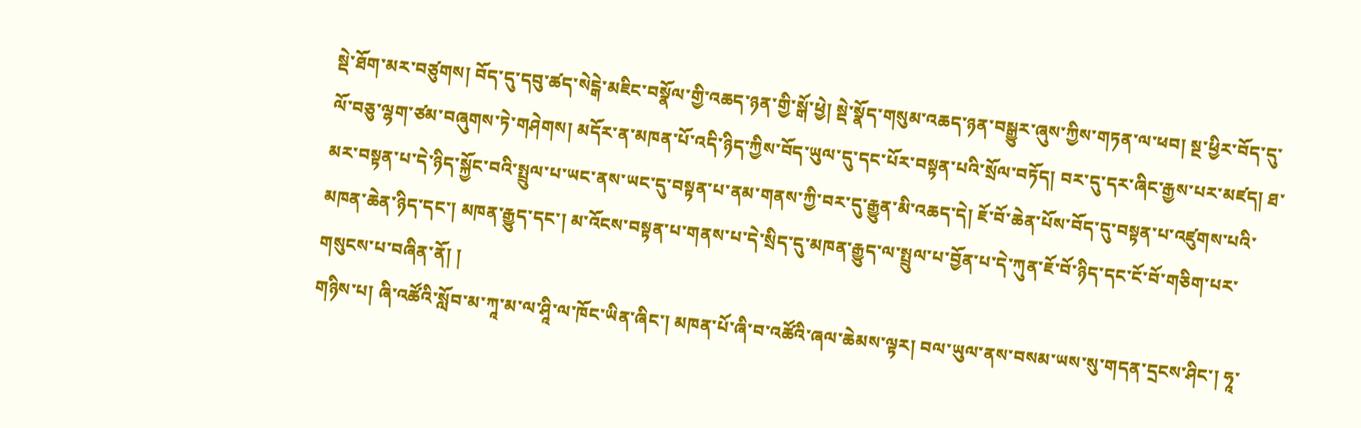སྡེ་ཐོག་མར་བཙུགས། བོད་དུ་དབུ་ཚད་སེངྒེ་མཇིང་བསྣོལ་གྱི་འཆད་ཉན་གྱི་སྒོ་ཕྱེ། སྡེ་སྣོད་གསུམ་འཆད་ཉན་བསྒྱུར་ཞུས་ཀྱིས་གཏན་ལ་ཕབ། སྔ་ཕྱིར་བོད་དུ་ལོ་བཅུ་ལྷག་ཙམ་བཞུགས་ཏེ་གཤེགས། མདོར་ན་མཁན་པོ་འདི་ཉིད་ཀྱིས་བོད་ཡུལ་དུ་དང་པོར་བསྟན་པའི་སྲོལ་བཏོད། བར་དུ་དར་ཞིང་རྒྱས་པར་མཛད། ཐ་མར་བསྟན་པ་དེ་ཉིད་སྐྱོང་བའི་སྤྲུལ་པ་ཡང་ནས་ཡང་དུ་བསྟན་པ་ནམ་གནས་ཀྱི་བར་དུ་རྒྱུན་མི་འཆད་དེ། ཇོ་བོ་ཆེན་པོས་བོད་དུ་བསྟན་པ་འཛུགས་པའི་མཁན་ཆེན་ཉིད་དང་། མཁན་རྒྱུད་དང་། མ་འོངས་བསྟན་པ་གནས་པ་དེ་སྲིད་དུ་མཁན་རྒྱུད་ལ་སྤྲུལ་པ་བྱོན་པ་དེ་ཀུན་ཇོ་བོ་ཉིད་དང་ངོ་བོ་གཅིག་པར་གསུངས་པ་བཞིན་ནོ། །
གཉིས་པ། ཞི་འཚོའི་སློབ་མ་ཀཱ་མ་ལ་ཤཱི་ལ་ཁོང་ཡིན་ཞིང་། མཁན་པོ་ཞི་བ་འཚོའི་ཞལ་ཆེམས་ལྟར། བལ་ཡུལ་ནས་བསམ་ཡས་སུ་གདན་དྲངས་ཤིང་། ཧཱ་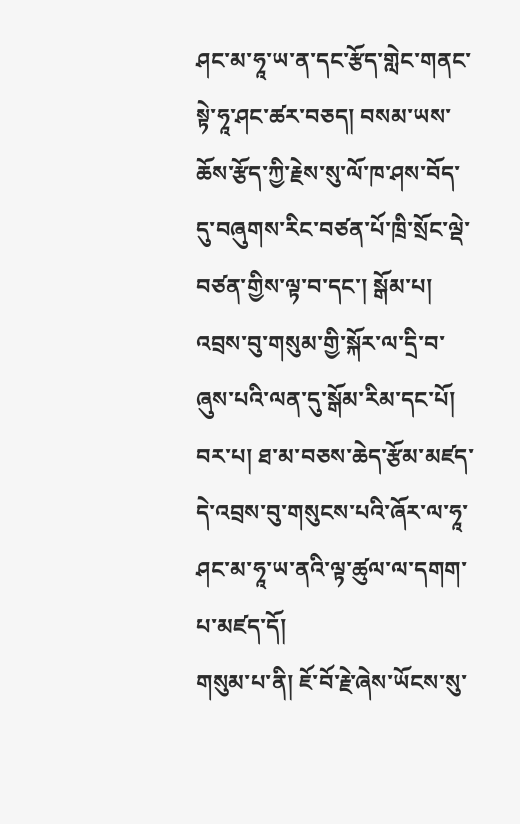ཤང་མ་ཧཱ་ཡ་ན་དང་རྩོད་གླེང་གནང་སྟེ་ཧཱ་ཤང་ཚར་བཅད། བསམ་ཡས་ཆོས་རྩོད་ཀྱི་རྗེས་སུ་ལོ་ཁ་ཤས་བོད་དུ་བཞུགས་རིང་བཙན་པོ་ཁྲི་སྲོང་ལྡེ་བཙན་གྱིས་ལྟ་བ་དང་། སྒོམ་པ། འབྲས་བུ་གསུམ་གྱི་སྐོར་ལ་དྲི་བ་ཞུས་པའི་ལན་དུ་སྒོམ་རིམ་དང་པོ། བར་པ། ཐ་མ་བཅས་ཆེད་རྩོམ་མཛད་དེ་འབྲས་བུ་གསུངས་པའི་ཞོར་ལ་ཧཱ་ཤང་མ་ཧཱ་ཡ་ནའི་ལྟ་ཚུལ་ལ་དགག་པ་མཛད་དོ།
གསུམ་པ་ནི། ཇོ་བོ་རྗེ་ཞེས་ཡོངས་སུ་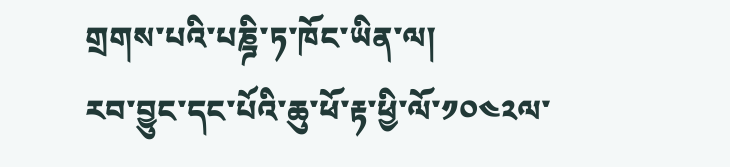གྲགས་པའི་པཎྜི་ཏ་ཁོང་ཡིན་ལ།
རབ་བྱུང་དང་པོའི་ཆུ་ཕོ་རྟ་ཕྱི་ལོ་༡༠༤༢ལ་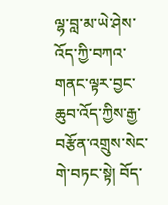ལྷ་བླ་མ་ཡེ་ཤེས་འོད་ཀྱི་བཀའ་གནང་ལྟར་བྱང་ཆུབ་འོད་ཀྱིས་རྒྱ་བརྩོན་འགྲུས་སེང་གེ་བཏང་སྟེ། བོད་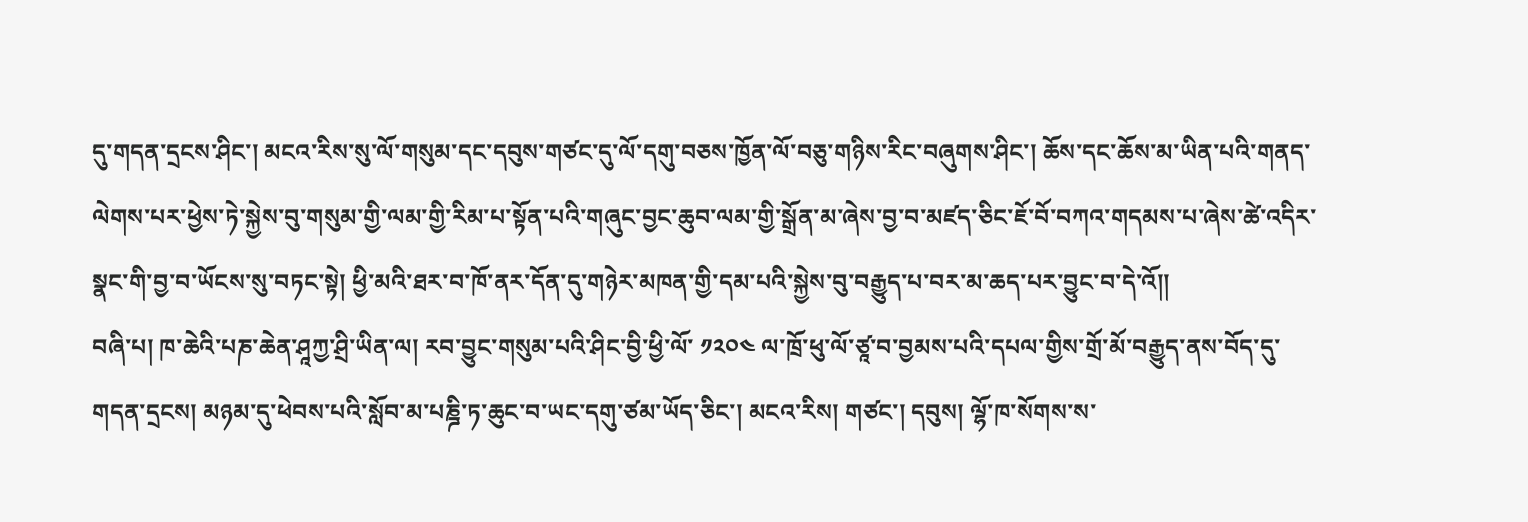དུ་གདན་དྲངས་ཤིང་། མངའ་རིས་སུ་ལོ་གསུམ་དང་དབུས་གཙང་དུ་ལོ་དགུ་བཅས་ཁྱོན་ལོ་བཅུ་གཉིས་རིང་བཞུགས་ཤིང་། ཆོས་དང་ཆོས་མ་ཡིན་པའི་གནད་ལེགས་པར་ཕྱེས་ཏེ་སྐྱེས་བུ་གསུམ་གྱི་ལམ་གྱི་རིམ་པ་སྟོན་པའི་གཞུང་བྱང་ཆུབ་ལམ་གྱི་སྒྲོན་མ་ཞེས་བྱ་བ་མཛད་ཅིང་ཇོ་བོ་བཀའ་གདམས་པ་ཞེས་ཚེ་འདིར་སྣང་གི་བྱ་བ་ཡོངས་སུ་བཏང་སྟེ། ཕྱི་མའི་ཐར་བ་ཁོ་ནར་དོན་དུ་གཉེར་མཁན་གྱི་དམ་པའི་སྐྱེས་བུ་བརྒྱུད་པ་བར་མ་ཆད་པར་བྱུང་བ་དེ་འོ།།
བཞི་པ། ཁ་ཆེའི་པཎ་ཆེན་ཤཱཀྱ་ཤྲི་ཡིན་ལ། རབ་བྱུང་གསུམ་པའི་ཤིང་བྱི་ཕྱི་ལོ་ ༡༢༠༤ ལ་ཁྲོ་ཕུ་ལོ་ཙཱ་བ་བྱམས་པའི་དཔལ་གྱིས་གྲོ་མོ་བརྒྱུད་ནས་བོད་དུ་གདན་དྲངས། མཉམ་དུ་ཕེབས་པའི་སློབ་མ་པཎྜི་ཏ་ཆུང་བ་ཡང་དགུ་ཙམ་ཡོད་ཅིང་། མངའ་རིས། གཙང་། དབུས། ལྷོ་ཁ་སོགས་ས་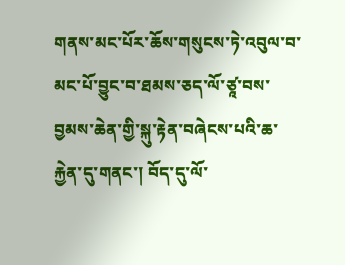གནས་མང་པོར་ཆོས་གསུངས་ཏེ་འབུལ་བ་མང་པོ་བྱུང་བ་ཐམས་ཅད་ལོ་ཙཱ་བས་བྱམས་ཆེན་གྱི་སྐུ་རྟེན་བཞེངས་པའི་ཆ་རྐྱེན་དུ་གནང་། བོད་དུ་ལོ་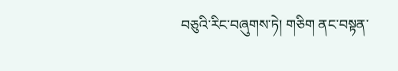བཅུའི་རིང་བཞུགས་ཏེ། གཅིག ནང་བསྟན་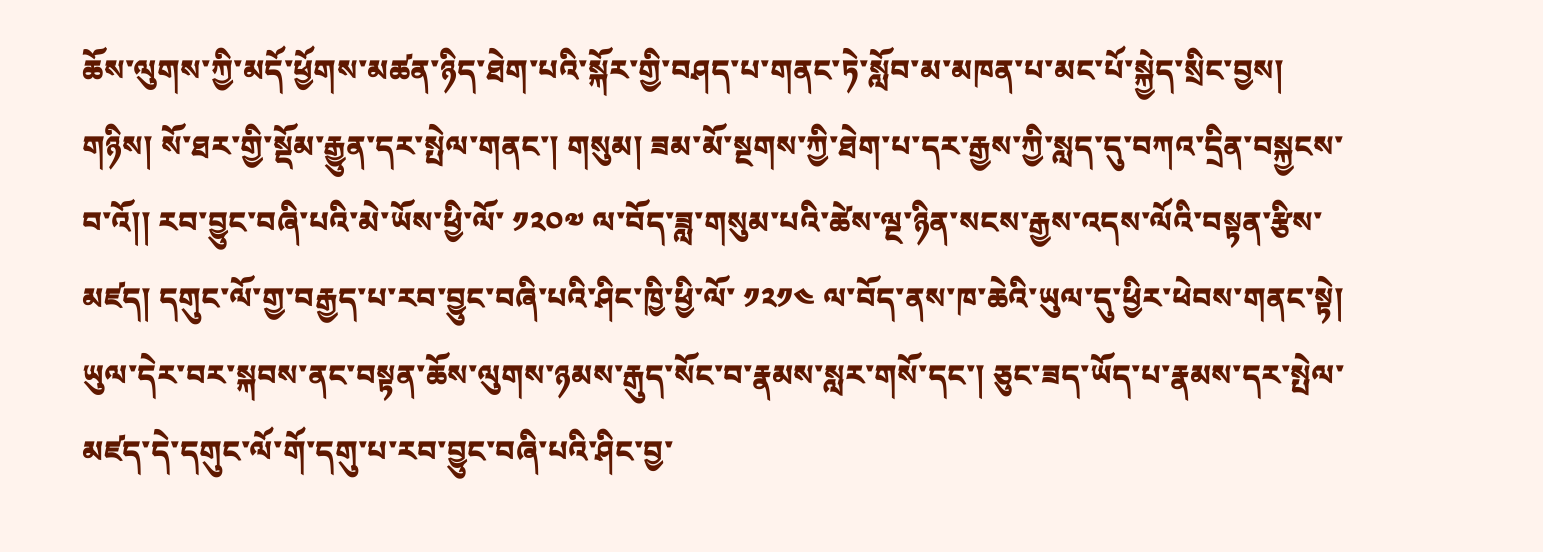ཆོས་ལུགས་ཀྱི་མདོ་ཕྱོགས་མཚན་ཉིད་ཐེག་པའི་སྐོར་གྱི་བཤད་པ་གནང་ཏེ་སློབ་མ་མཁན་པ་མང་པོ་སྐྱེད་སྲིང་བྱས། གཉིས། སོ་ཐར་གྱི་སྡོམ་རྒྱུན་དར་སྤེལ་གནང་། གསུམ། ཟམ་མོ་སྔགས་ཀྱི་ཐེག་པ་དར་རྒྱས་ཀྱི་སླད་དུ་བཀའ་དྲིན་བསྐྱངས་བ་འོ།། རབ་བྱུང་བཞི་པའི་མེ་ཡོས་ཕྱི་ལོ་ ༡༢༠༧ ལ་བོད་ཟླ་གསུམ་པའི་ཚེས་ལྔ་ཉིན་སངས་རྒྱས་འདས་ལོའི་བསྟན་རྩིས་མཛད། དགུང་ལོ་གྱ་བརྒྱད་པ་རབ་བྱུང་བཞི་པའི་ཤིང་ཁྱི་ཕྱི་ལོ་ ༡༢༡༤ ལ་བོད་ནས་ཁ་ཆེའི་ཡུལ་དུ་ཕྱིར་ཕེབས་གནང་སྟེ། ཡུལ་དེར་བར་སྐབས་ནང་བསྟན་ཆོས་ལུགས་ཉམས་རྒུད་སོང་བ་རྣམས་སླར་གསོ་དང་། ཅུང་ཟད་ཡོད་པ་རྣམས་དར་སྤེལ་མཛད་དེ་དགུང་ལོ་གོ་དགུ་པ་རབ་བྱུང་བཞི་པའི་ཤིང་བྱ་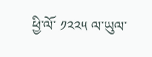ཕྱི་ལོ་ ༡༢༢༥ ལ་ཡུལ་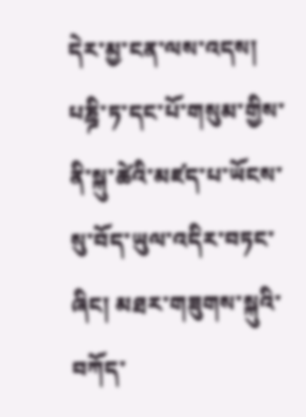དེར་མྱ་ངན་ལས་འདས། པཎྜི་ཏ་དང་པོ་གསུམ་གྱིས་ནི་སྐུ་ཚེའི་མཛད་པ་ཡོངས་སུ་བོད་ཡུལ་འདིར་བཏང་ཞིང། མཐར་གཟུགས་སྐུའི་བཀོད་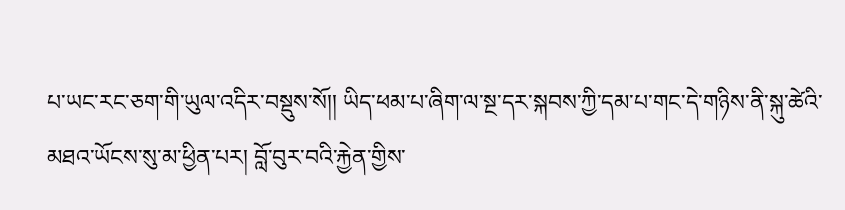པ་ཡང་རང་ཅག་གི་ཡུལ་འདིར་བསྡུས་སོ།། ཡིད་ཕམ་པ་ཞིག་ལ་སྔ་དར་སྐབས་ཀྱི་དམ་པ་གང་དེ་གཉིས་ནི་སྐུ་ཚེའི་མཐའ་ཡོངས་སུ་མ་ཕྱིན་པར། བློ་བུར་བའི་རྐྱེན་གྱིས་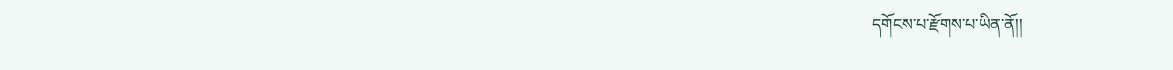དགོངས་པ་རྫོགས་པ་ཡིན་ནོ།།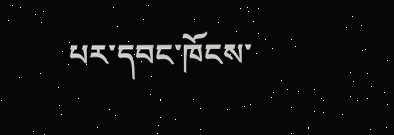པར་དབང་ཁོངས་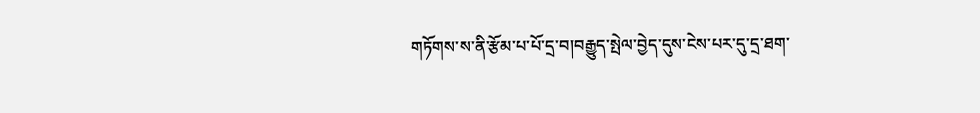གཏོགས་ས་ནི་རྩོམ་པ་པོ་དྲ་བ།བརྒྱུད་སྤེལ་བྱེད་དུས་ངེས་པར་དུ་དྲ་ཐག་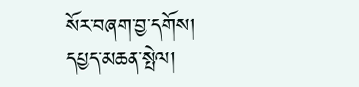སོར་བཞག་བྱ་དགོས།
དཔྱད་མཆན་སྤེལ།